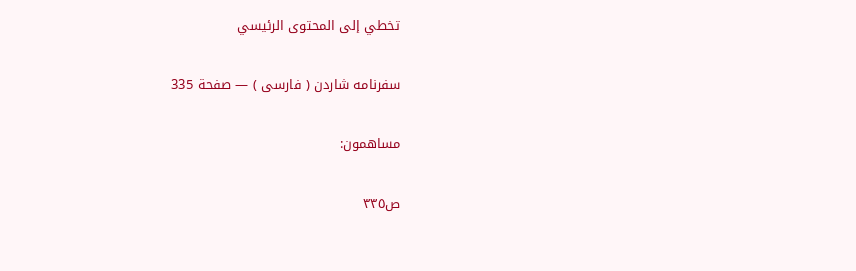تخطي إلى المحتوى الرئيسي

سفرنامه شاردن ( فارسى ) — صفحة 335

مساهمون:

ص٣٣٥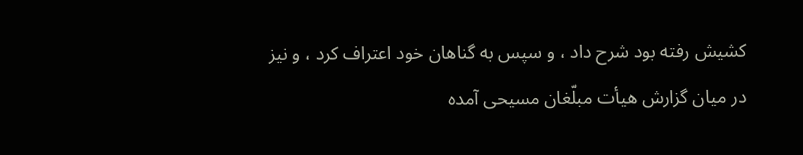كشيش رفته بود شرح داد ، و سپس به گناهان خود اعتراف كرد ، و نيز در ميان گزارش هيأت مبلّغان مسيحى آمده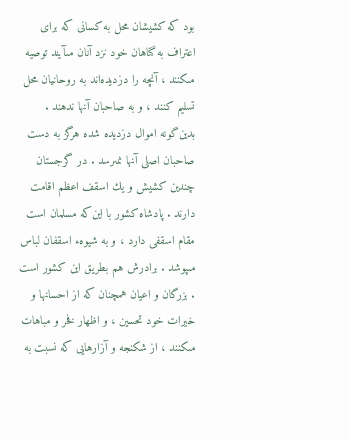بود كه كشيشان محل به كسانى كه براى اعتراف به گناهان خود نزد آنان مىآيند توصيه مىكنند ، آنچه را دزديده‌اند به روحانيان محل تسليم كنند ، و به صاحبان آنها ندهند . بدين‌گونه اموال دزديده شده هرگز به دست صاحبان اصلى آنها نمىرسد . در گرجستان چندين كشيش و يك اسقف اعظم اقامت دارند . پادشاه كشور با اين‌كه مسلمان است مقام اسقفى دارد ، و به شيوهء اسقفان لباس مىپوشد . برادرش هم بطريق اين كشور است . بزرگان و اعيان همچنان كه از احسانها و خيرات خود تحسين ، و اظهار فخر و مباهات مىكنند ، از شكنجه و آزارهايى كه نسبت به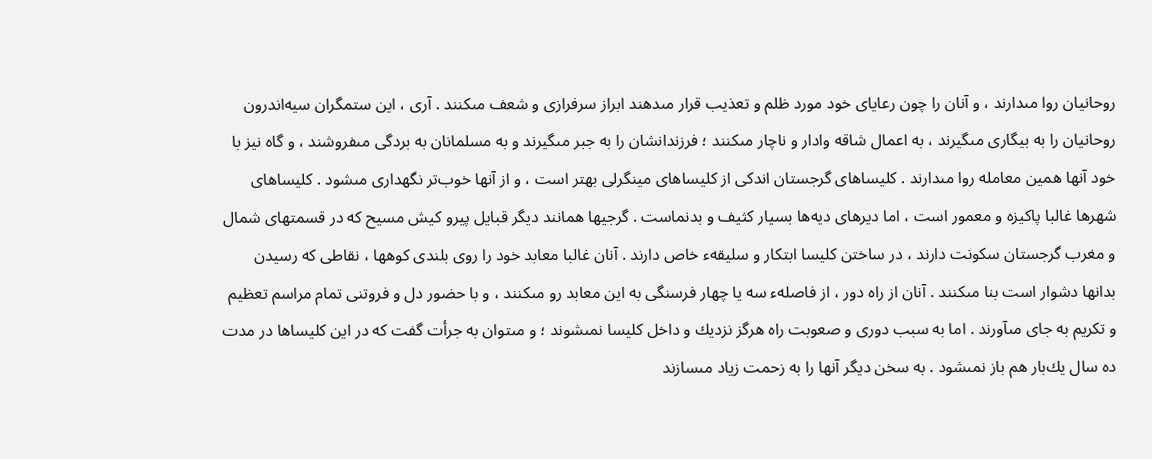روحانيان روا مىدارند ، و آنان را چون رعاياى خود مورد ظلم و تعذيب قرار مىدهند ابراز سرفرازى و شعف مىكنند . آرى ، اين ستمگران سيه‌اندرون روحانيان را به بيگارى مىگيرند ، به اعمال شاقه وادار و ناچار مىكنند ؛ فرزندانشان را به جبر مىگيرند و به مسلمانان به بردگى مىفروشند ، و گاه نيز با خود آنها همين معامله روا مىدارند . كليساهاى گرجستان اندكى از كليساهاى مينگرلى بهتر است ، و از آنها خوب‌تر نگهدارى مىشود . كليساهاى شهرها غالبا پاكيزه و معمور است ، اما ديرهاى ديه‌ها بسيار كثيف و بدنماست . گرجيها همانند ديگر قبايل پيرو كيش مسيح كه در قسمتهاى شمال و مغرب گرجستان سكونت دارند ، در ساختن كليسا ابتكار و سليقهء خاص دارند . آنان غالبا معابد خود را روى بلندى كوهها ، نقاطى كه رسيدن بدانها دشوار است بنا مىكنند . آنان از راه دور ، از فاصلهء سه يا چهار فرسنگى به اين معابد رو مىكنند ، و با حضور دل و فروتنى تمام مراسم تعظيم و تكريم به جاى مىآورند . اما به سبب دورى و صعوبت راه هرگز نزديك و داخل كليسا نمىشوند ؛ و مىتوان به جرأت گفت كه در اين كليساها در مدت ده سال يك‌بار هم باز نمىشود . به سخن ديگر آنها را به زحمت زياد مىسازند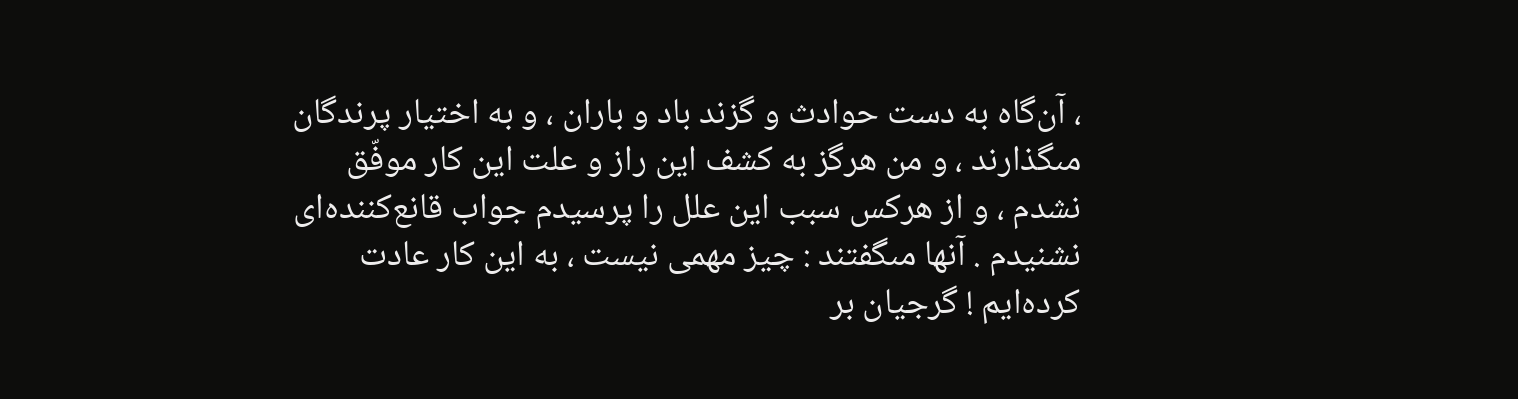، آن‌گاه به دست حوادث و گزند باد و باران ، و به اختيار پرندگان مىگذارند ، و من هرگز به كشف اين راز و علت اين كار موفّق نشدم ، و از هركس سبب اين علل را پرسيدم جواب قانع‌كننده‌اى نشنيدم . آنها مىگفتند : چيز مهمى نيست ، به اين كار عادت كرده‌ايم ! گرجيان بر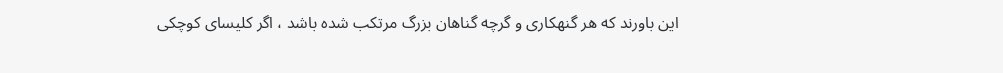اين باورند كه هر گنهكارى و گرچه گناهان بزرگ مرتكب شده باشد ، اگر كليساى كوچكى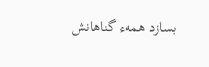بسازد همهء گناهانش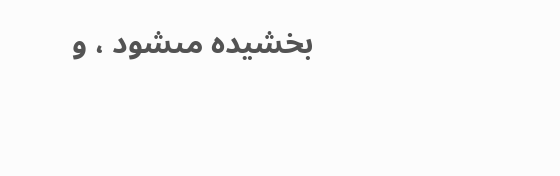بخشيده مىشود ، و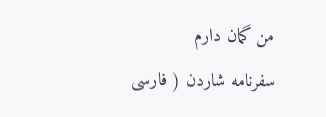من گمان دارم
سفرنامه شاردن ( فارسى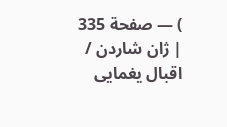) — صفحة 335 | ژان شاردن / اقبال يغمايى